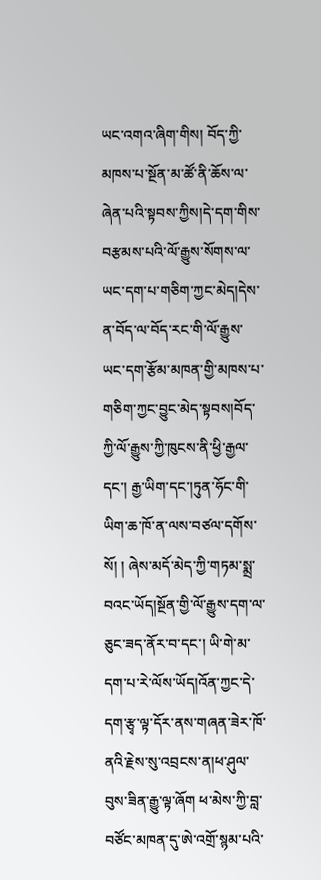ཡང་འགའ་ཞིག་གིས། བོད་ཀྱི་མཁས་པ་སྔོན་མ་ཚོ་ནི་ཆོས་ལ་ཞེན་པའི་སྟབས་ཀྱིས།དེ་དག་གིས་བརྩམས་པའི་ལོ་རྒྱུས་སོགས་ལ་ཡང་དག་པ་གཅིག་ཀྱང་མེད།དེས་ན་བོད་ལ་བོད་རང་གི་ལོ་རྒྱུས་ཡང་དག་རྩོམ་མཁན་གྱི་མཁས་པ་གཅིག་ཀྱང་བྱུང་མེད་སྟབས།བོད་ཀྱི་ལོ་རྒྱུས་ཀྱི་ཁུངས་ནི་ཕྱི་རྒྱལ་དང་། རྒྱ་ཡིག་དང་།ཏུན་ཧོང་གི་ཡིག་ཆ་ཁོ་ན་ལས་བཙལ་དགོས་སོ། ། ཞེས་མདོ་མེད་ཀྱི་གཏམ་སྨྲ་བའང་ཡོད།སྔོན་གྱི་ལོ་རྒྱུས་དག་ལ་ཅུང་ཟད་ནོར་བ་དང་། ཡི་གེ་མ་དག་པ་རེ་ལོས་ཡོད།འོན་ཀྱང་དེ་དག་རྩྭ་ལྟ་དོར་ནས་གཞན་ཟེར་ཁོ་ནའི་རྗེས་སུ་འབྲངས་ན།ཕ་ཤུལ་བུས་ཟིན་རྒྱུ་ལྟ་ཞོག ཕ་མེས་ཀྱི་བླ་བཙོང་མཁན་དུ་ཨེ་འགྲོ་སྙམ་པའི་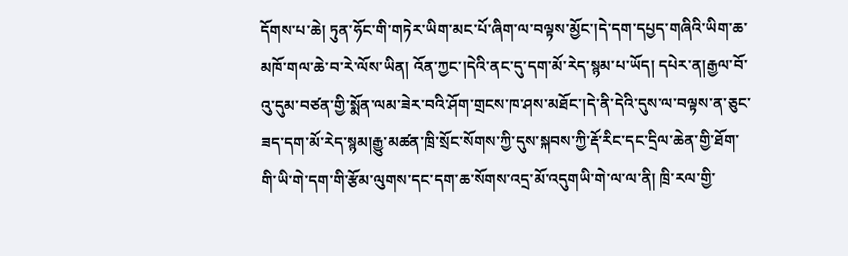དོགས་པ་ཆེ། ཏུན་ཧོང་གི་གཏེར་ཡིག་མང་པོ་ཞིག་ལ་བལྟས་མྱོང་།དེ་དག་དཔྱད་གཞིའི་ཡིག་ཆ་མཁོ་གལ་ཆེ་བ་རེ་ལོས་ཡིན། འོན་ཀྱང་།དེའི་ནང་དུ་དག་མོ་རེད་སྙམ་པ་ཡོད། དཔེར་ན།རྒྱལ་བོ་འུ་དུམ་བཙན་གྱི་སྨོན་ལམ་ཟེར་བའི་ཤོག་གྲངས་ཁ་ཤས་མཐོང་།དེ་ནི་དེའི་དུས་ལ་བལྟས་ན་ཅུང་ཟད་དག་མོ་རེད་སྙམ།རྒྱུ་མཚན་ཁྲི་སྲོང་སོགས་ཀྱི་དུས་སྐབས་ཀྱི་རྡོ་རིང་དང་དྲིལ་ཆེན་གྱི་ཐོག་གི་ཡི་གེ་དག་གི་རྩོམ་ལུགས་དང་དག་ཆ་སོགས་འདྲ་མོ་འདུགཡི་གེ་ལ་ལ་ནི། ཁྲི་རལ་གྱི་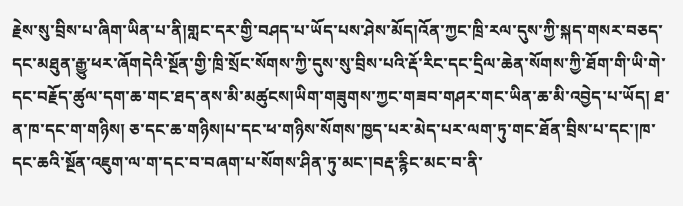རྗེས་སུ་བྲིས་པ་ཞིག་ཡིན་པ་ནི།གླང་དར་གྱི་བཤད་པ་ཡོད་པས་ཤེས་མོད།འོན་ཀྱང་ཁྲི་རལ་དུས་ཀྱི་སྐད་གསར་བཅད་དང་མཐུན་རྒྱུ་ཕར་ཞོགདེའི་སྔོན་གྱི་ཁྲི་སྲོང་སོགས་ཀྱི་དུས་སུ་བྲིས་པའི་རྡོ་རིང་དང་དྲིལ་ཆེན་སོགས་ཀྱི་ཐོག་གི་ཡི་གེ་དང་བརྗོད་ཚུལ་དག་ཆ་གང་ཐད་ནས་མི་མཚུངས།ཡིག་གཟུགས་ཀྱང་གཟབ་གཤར་གང་ཡིན་ཆ་མི་འབྱེད་པ་ཡོད། ཐ་ན་ཁ་དང་ག་གཉིས། ཅ་དང་ཆ་གཉིས།པ་དང་ཕ་གཉིས་སོགས་ཁྱད་པར་མེད་པར་ལག་ཏུ་གང་ཐོན་བྲིས་པ་དང་།ཁ་དང་ཆའི་སྔོན་འཇུག་ལ་ག་དང་བ་བཞག་པ་སོགས་ཤིན་ཏུ་མང་།བརྡ་རྙིང་མང་བ་ནི་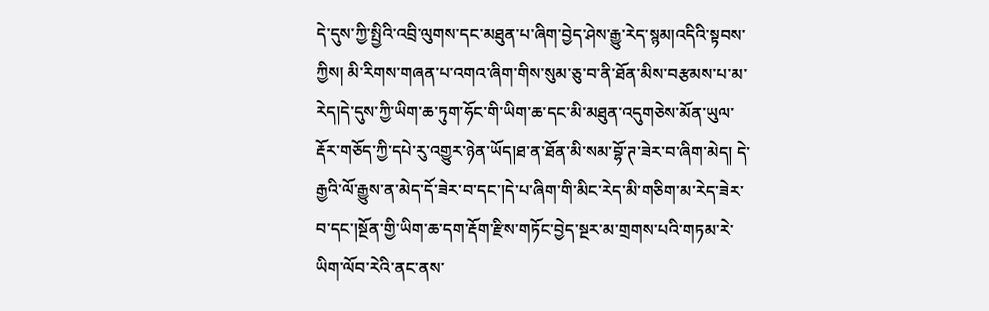དེ་དུས་ཀྱི་སྤྱིའི་འབྲི་ལུགས་དང་མཐུན་པ་ཞིག་བྱེད་ཤེས་རྒྱུ་རེད་སྙམ།འདིའི་སྟབས་ཀྱིས། མི་རིགས་གཞན་པ་འགའ་ཞིག་གིས་སུམ་ཅུ་བ་ནི་ཐོན་མིས་བརྩམས་པ་མ་རེད།དེ་དུས་ཀྱི་ཡིག་ཆ་ཏུག་ཧོང་གི་ཡིག་ཆ་དང་མི་མཐུན་འདུགཅེས་མོན་ཡུལ་རྡོར་གཅོད་ཀྱི་དཔེ་རུ་འགྱུར་ཉེན་ཡོད།ཐ་ན་ཐོན་མི་སམ་བྷོ་ཊ་ཟེར་བ་ཞིག་མེད། དེ་རྒྱའི་ལོ་རྒྱུས་ན་མེད་དོ་ཟེར་བ་དང་།དེ་པ་ཞིག་གི་མིང་རེད་མི་གཅིག་མ་རེད་ཟེར་བ་དང་།སྔོན་གྱི་ཡིག་ཆ་དག་རྡོག་རྫིས་གཏོང་བྱེད་སྔར་མ་གྲགས་པའི་གཏམ་རེ་ཡིག་ལོབ་རེའི་ནང་ནས་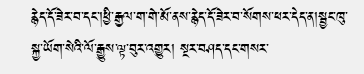རྙེད་དོ་ཟེར་བ་དང་།ཕྱི་རྒྱལ་ག་གེ་མོ་ནས་རྙེད་དོ་ཟེར་བ་སོགས་ཕར་དེད་ན།སྦྱང་ཁུ་སྐྱ་ཡོག་སེའི་ལོ་རྒྱུས་ལྟ་བུར་འགྱུར། སྔར་བཤད་དང་གསར་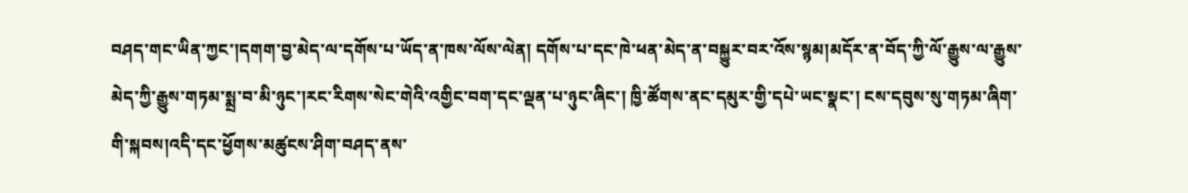བཤད་གང་ཡིན་ཀྱང་།དགག་བྱ་མེད་ལ་དགོས་པ་ཡོད་ན་ཁས་ལོས་ལེན། དགོས་པ་དང་ཁེ་ཕན་མེད་ན་བསྐྱུར་བར་འོས་སྙམ།མདོར་ན་བོད་ཀྱི་ལོ་རྒྱུས་ལ་རྒྱུས་མེད་ཀྱི་རྒྱུས་གཏམ་སྨྲ་བ་མི་ཉུང་།རང་རིགས་སེང་གེའི་འགྱིང་བག་དང་ལྡན་པ་ཉུང་ཞིང་། ཁྱི་ཚོགས་ནང་དམུར་གྱི་དཔེ་ཡང་སྣང་། ངས་དབུས་སུ་གཏམ་ཞིག་གི་སྐབས།འདི་དང་ཕྱོགས་མཚུངས་ཤིག་བཤད་ནས་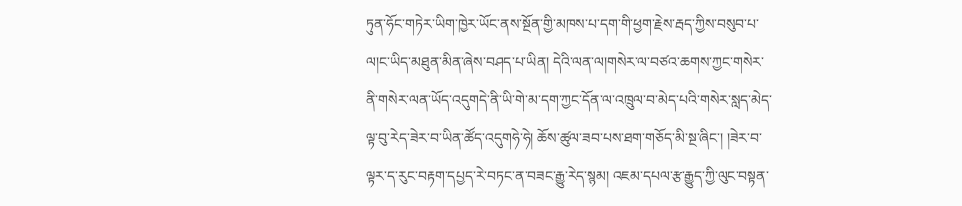ཏུན་ཧོང་གཏེར་ཡིག་ཁྱེར་ཡོང་ནས་སྔོན་གྱི་མཁས་པ་དག་གི་ཕྱག་རྗེས་རྦད་ཀྱིས་བསུབ་པ་ལ།ང་ཡིད་མཐུན་མིན་ཞེས་བཤད་པ་ཡིན། དེའི་ལན་ལ།གསེར་ལ་བཙའ་ཆགས་ཀྱང་གསེར་ནི་གསེར་ལན་ཡོད་འདུགདེ་ནི་ཡི་གེ་མ་དག་ཀྱང་དོན་ལ་འཁྲུལ་བ་མེད་པའི་གསེར་སླད་མེད་ལྟ་བུ་རེད་ཟེར་བ་ཡིན་ཚོད་འདུགཧེ་ཧེ། ཆོས་ཚུལ་ཟབ་པས་ཐག་གཅོད་མི་སྔ་ཞིང་། །ཟེར་བ་ལྟར་ད་རུང་བརྟག་དཔྱད་རེ་བཏང་ན་བཟང་རྒྱུ་རེད་སྙམ། འཇམ་དཔལ་རྩ་རྒྱུད་ཀྱི་ལུང་བསྟན་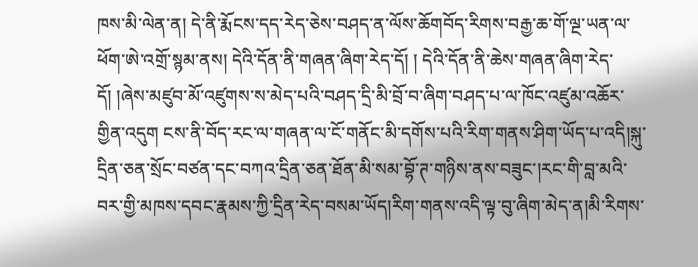ཁས་མི་ལེན་ན། དེ་ནི་རྨོངས་དད་རེད་ཅེས་བཤད་ན་ལོས་ཆོགབོད་རིགས་བརྒྱ་ཆ་གོ་ལྔ་ཡན་ལ་ཕོག་ཨེ་འགྲོ་སྙམ་ནས། དེའི་དོན་ནི་གཞན་ཞིག་རེད་དོ། ། དེའི་དོན་ནི་ཆེས་གཞན་ཞིག་རེད་དོ། །ཞེས་མཛུབ་མོ་འཛུགས་ས་མེད་པའི་བཤད་དྲི་མི་བྲོ་བ་ཞིག་བཤད་པ་ལ་ཁོང་འཛུམ་འཆོར་གྱིན་འདུག ངས་ནི་བོད་རང་ལ་གཞན་ལ་ངོ་གནོང་མི་དགོས་པའི་རིག་གནས་ཤིག་ཡོད་པ་འདི།སྐུ་དྲིན་ཅན་སྲོང་བཙན་དང་བཀའ་དྲིན་ཅན་ཐོན་མི་སམ་བྷོ་ཊ་གཉིས་ནས་བཟུང་།རང་གི་བླ་མའི་བར་གྱི་མཁས་དབང་རྣམས་ཀྱི་དྲིན་རེད་བསམ་ཡོད།རིག་གནས་འདི་ལྟ་བུ་ཞིག་མེད་ན།མི་རིགས་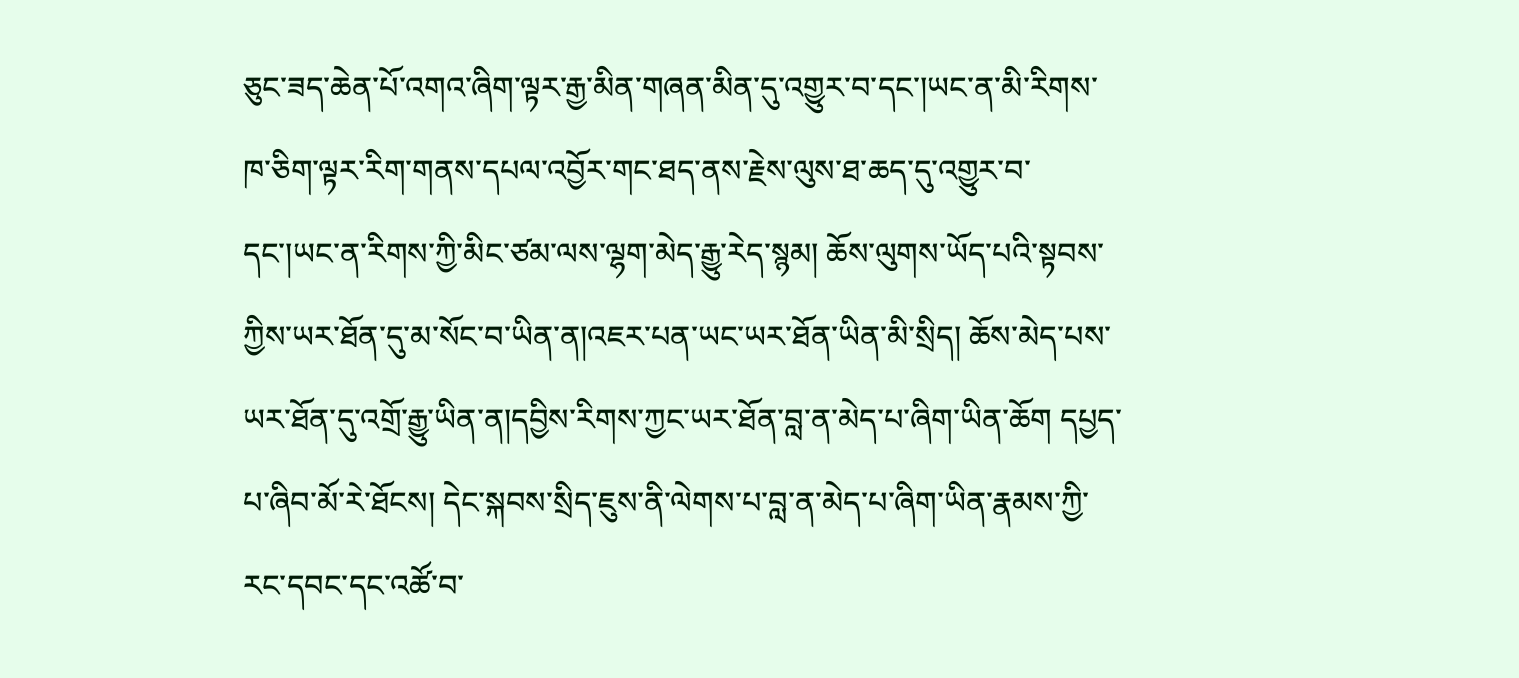ཅུང་ཟད་ཆེན་པོ་འགའ་ཞིག་ལྟར་རྒྱ་མིན་གཞན་མིན་དུ་འགྱུར་བ་དང་།ཡང་ན་མི་རིགས་ཁ་ཅིག་ལྟར་རིག་གནས་དཔལ་འབྱོར་གང་ཐད་ནས་རྗེས་ལུས་ཐ་ཆད་དུ་འགྱུར་བ་དང་།ཡང་ན་རིགས་ཀྱི་མིང་ཙམ་ལས་ལྷག་མེད་རྒྱུ་རེད་སྙམ། ཆོས་ལུགས་ཡོད་པའི་སྟབས་ཀྱིས་ཡར་ཐོན་དུ་མ་སོང་བ་ཡིན་ན།འཇར་པན་ཡང་ཡར་ཐོན་ཡིན་མི་སྲིད། ཆོས་མེད་པས་ཡར་ཐོན་དུ་འགྲོ་རྒྱུ་ཡིན་ན།དབྱིས་རིགས་ཀྱང་ཡར་ཐོན་བླ་ན་མེད་པ་ཞིག་ཡིན་ཆོག དཔྱད་པ་ཞིབ་མོ་རེ་ཐོངས། དེང་སྐབས་སྲིད་ཇུས་ནི་ལེགས་པ་བླ་ན་མེད་པ་ཞིག་ཡིན་རྣམས་ཀྱི་རང་དབང་དང་འཚོ་བ་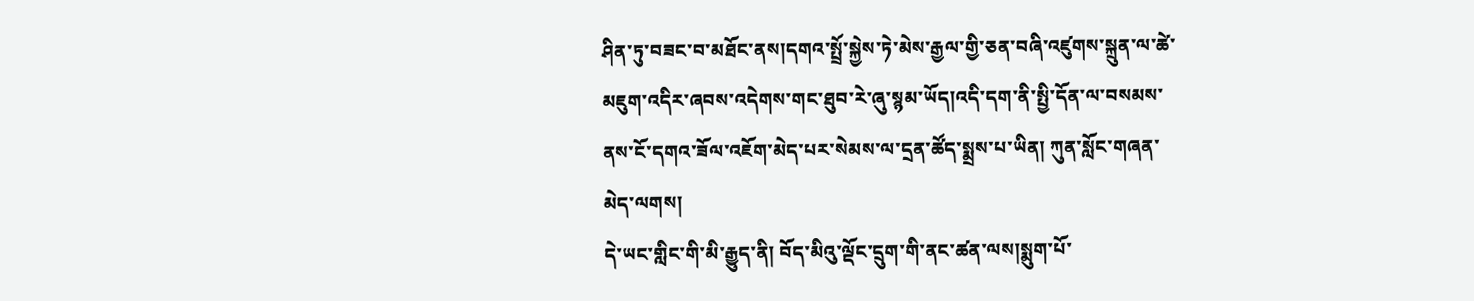ཤིན་ཏུ་བཟང་བ་མཐོང་ནས།དགའ་སྤྲོ་སྐྱེས་ཏེ་མེས་རྒྱལ་གྱི་ཅན་བཞི་འཛུགས་སྐྲུན་ལ་ཚེ་མཇུག་འདིར་ཞབས་འདེགས་གང་ཐུབ་རེ་ཞུ་སྙམ་ཡོད།འདི་དག་ནི་སྤྱི་དོན་ལ་བསམས་ནས་ངོ་དགའ་ཟོལ་འཇོག་མེད་པར་སེམས་ལ་དྲན་ཚོད་སྨྲས་པ་ཡིན། ཀུན་སློང་གཞན་མེད་ལགས།
དེ་ཡང་གླིང་གི་མི་རྒྱུད་ནི། བོད་མིའུ་ལྡོང་དྲུག་གི་ནང་ཚན་ལས།སྨུག་པོ་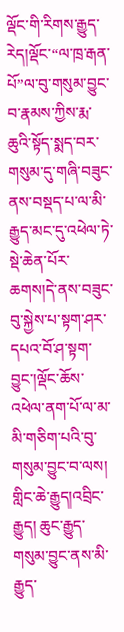ལྡོང་གི་རིགས་རྒྱུད་རེད།ལྡོང་“ལ་ཁྲ་རྒན་པོ”ལ་བུ་གསུམ་བྱུང་བ་རྣམས་ཀྱིས་རྨ་ཆུའི་སྟོད་སྨད་བར་གསུམ་དུ་གཞི་བཟུང་ནས་བསྡད་པ་ལ་མི་རྒྱུད་མང་དུ་འཕེལ་ཏེ་སྡེ་ཆེན་པོར་ཆགས།དེ་ནས་བཟུང་བུ་སྐྱེས་པ་སྟག་ཤར་དཔའ་བོ་ཤ་སྟག་བྱུང་།ལྡོང་ཆོས་འཕེལ་ནག་པོ་ལ་མ་མི་གཅིག་པའི་བུ་གསུམ་བྱུང་བ་ལས། གླིང་ཆེ་རྒྱུད།འབྲིང་རྒྱུད། ཆུང་རྒྱུད་གསུམ་བྱུང་ནས་མི་རྒྱུད་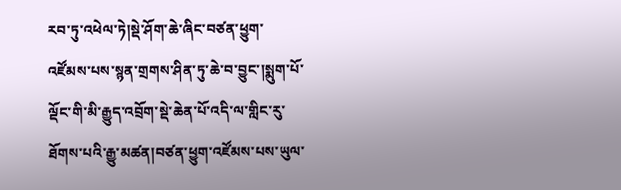རབ་ཏུ་འཕེལ་ཏེ།སྡེ་ཤོག་ཆེ་ཞིང་བཙན་ཕྱུག་འཛོམས་པས་སྙན་གྲགས་ཤིན་ཏུ་ཆེ་བ་བྱུང་།སྨུག་པོ་ལྡོང་གི་མི་རྒྱུད་འབྲོག་སྡེ་ཆེན་པོ་འདི་ལ་གླིང་རུ་ཐོགས་པའི་རྒྱུ་མཚན།བཙན་ཕྱུག་འཛོམས་པས་ཡུལ་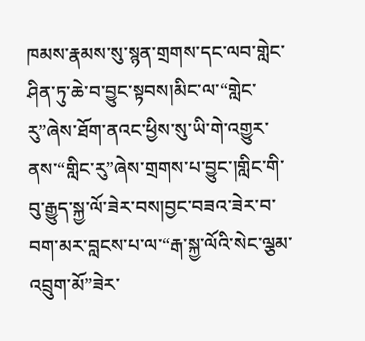ཁམས་རྣམས་སུ་སྙན་གྲགས་དང་ལབ་གླེང་ཤིན་ཏུ་ཆེ་བ་བྱུང་སྟབས།མིང་ལ་“གླེང་རུ”ཞེས་ཐོག་ནའང་ཕྱིས་སུ་ཡི་གེ་འགྱུར་ནས་“གླིང་རུ”ཞེས་གྲགས་པ་བྱུང་།གླིང་གི་བུ་རྒྱུད་སྐྱ་ལོ་ཟེར་བས།བྱང་བཟའ་ཟེར་བ་བག་མར་བླངས་པ་ལ་“རྒ་སྐྱ་ལོའི་སེང་ལྕམ་འབྲུག་མོ”ཟེར་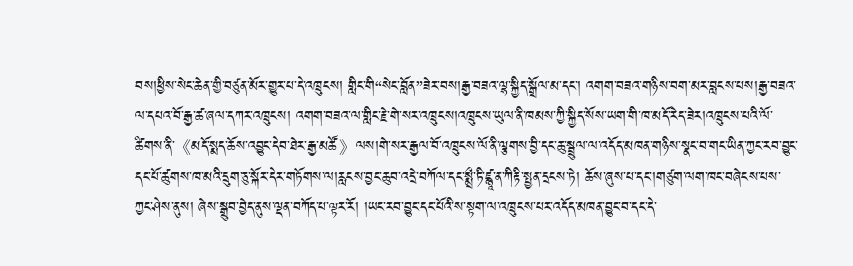བས།ཕྱིས་སེང་ཆེན་གྱི་བཙུན་མོར་གྱུར་པ་དེ་འཁྲུངས། གླིང་གི“སེང་བློན”ཟེར་བས།རྒྱ་བཟའ་ལྷ་སྐྱིད་སྒྲོལ་མ་དང་། འགག་བཟའ་གཉིས་བག་མར་བླངས་པས།རྒྱ་བཟའ་ལ་དཔའ་བོ་རྒྱ་ཚ་ཞལ་དཀར་འཁྲུངས། འགག་བཟའ་ལ་གླིང་རྗེ་གེ་སར་འཁྲུངས།འཁྲུངས་ཡུལ་ནི་ཁམས་ཀྱི་སྐྱིད་སོས་ཡག་གི་ཁ་མདོ་རེད་ཟེར།འཁྲུངས་པའི་ལོ་ཚིགས་ནི་《མདོ་སྨད་ཆོས་འབྱུང་དེབ་ཐེར་རྒྱ་མཚོ》ལས།གེ་སར་རྒྱལ་བོ་འཁྲུངས་ལོ་ནི་ལྕགས་བྱི་དང་ཆུ་སྦྲུལ་ལ་འདོད་མཁན་གཉིས་སྣང་བ་གང་ཡིན་ཀྱང་རབ་བྱུང་དང་པོ་ཚུགས་ཁ་མའི་དྲུག་ཅུ་སྐོར་དེར་གཏོགས་ལ།རླངས་བྱང་ཆུབ་འདྲེ་བཀོལ་དང་སྨྲྀ་ཏི་ཛྙཱ་ན་ཀིརྟི་སྤྱན་དྲངས་ཏེ། ཆོས་ཞུས་པ་དང་།གཙུག་ལག་ཁང་བཞེངས་པས་ཀྱང་ཤེས་ནུས། ཞེས་སྒྲུབ་བྱེད་ནུས་ལྡན་བཀོད་པ་ལྟར་རོ། །ཡང་རབ་བྱུང་དང་པོའི་ས་སྟག་ལ་འཁྲུངས་པར་འདོད་མཁན་བྱུང་བ་དང་དེ་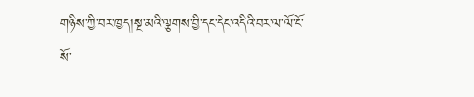གཉིས་ཀྱི་བར་ཁྱད།སྔ་མའི་ལྕགས་བྱི་དང་དེང་འདིའི་བར་ལ་ལོ་ངོ་སོ་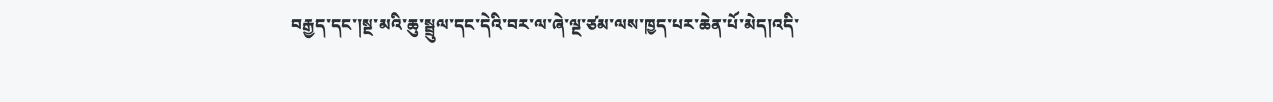བརྒྱད་དང་།སྔ་མའི་ཆུ་སྦྲུལ་དང་དེའི་བར་ལ་ཞེ་ལྔ་ཙམ་ལས་ཁྱད་པར་ཆེན་པོ་མེད།འདི་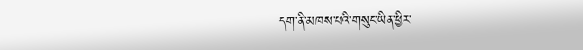དག་ནི་མཁས་པའི་གསུང་ཡིན་ཕྱིར་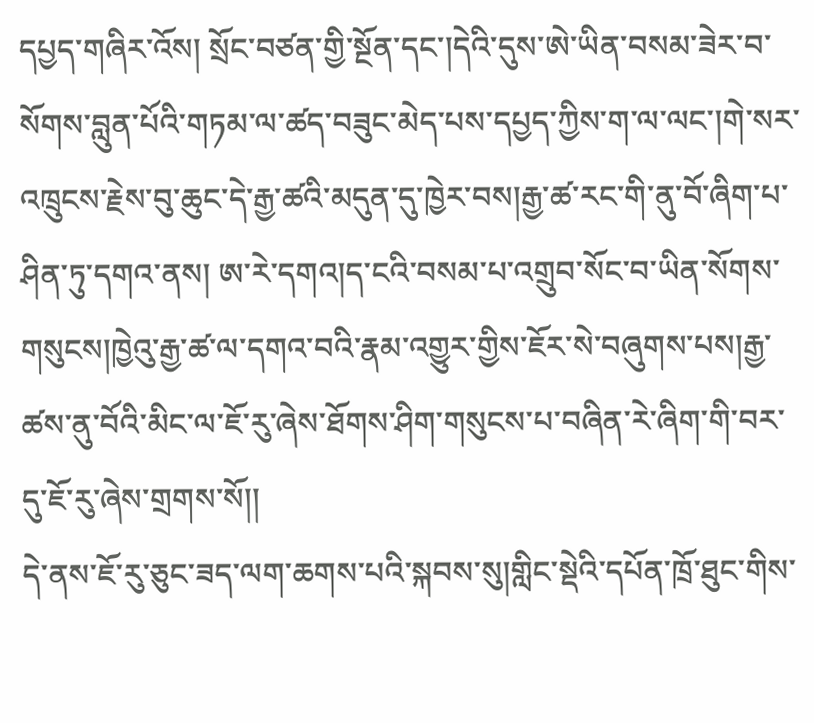དཔྱད་གཞིར་འོས། སྲོང་བཙན་གྱི་སྔོན་དང་།དེའི་དུས་ཨེ་ཡིན་བསམ་ཟེར་བ་སོགས་བླུན་པོའི་གཏམ་ལ་ཚད་བཟུང་མེད་པས་དཔྱད་ཀྱིས་ག་ལ་ལང་།གེ་སར་འཁྲུངས་རྗེས་བུ་ཆུང་དེ་རྒྱ་ཚའི་མདུན་དུ་ཁྱེར་བས།རྒྱ་ཚ་རང་གི་ནུ་བོ་ཞིག་པ་ཤིན་ཏུ་དགའ་ནས། ཨ་རེ་དགའ།ད་ངའི་བསམ་པ་འགྲུབ་སོང་བ་ཡིན་སོགས་གསུངས།ཁྱེའུ་རྒྱ་ཚ་ལ་དགའ་བའི་རྣམ་འགྱུར་གྱིས་ཇོར་སེ་བཞུགས་པས།རྒྱ་ཚས་ནུ་བོའི་མིང་ལ་ཇོ་རུ་ཞེས་ཐོགས་ཤིག་གསུངས་པ་བཞིན་རེ་ཞིག་གི་བར་དུ་ཇོ་རུ་ཞེས་གྲགས་སོ།།
དེ་ནས་ཇོ་རུ་ཅུང་ཟད་ལག་ཆགས་པའི་སྐབས་སུ།གླིང་སྡེའི་དཔོན་ཁྲོ་ཐུང་གིས་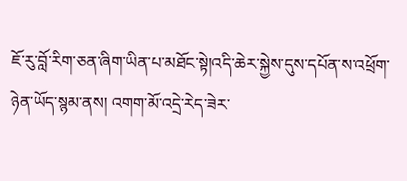ཇོ་རུ་བློ་རིག་ཅན་ཞིག་ཡིན་པ་མཐོང་སྟེ།འདི་ཆེར་སྐྱེས་དུས་དཔོན་ས་འཕྲོག་ཉེན་ཡོད་སྙམ་ནས། འགག་མོ་འདྲེ་རེད་ཟེར་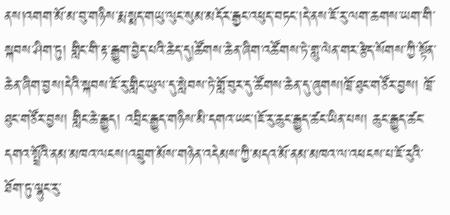ནས།འགག་མོ་མ་བུ་གཉིས་རྨ་སྨད་གཡུ་ལུང་སུམ་མདོར་རྒྱང་འཕུད་བཏང་།དེ་ནས་ཇོ་རུ་ལག་ཆགས་ཡག་གི་སྐབས་ཤིག་ཏུ། གླིང་གི་རྟ་རྒྱུག་བྱེད་པའི་ཆེད་དུ།ཚོགས་ཆེན་ཞིག་འཚོགས་ཏེ་གླུ་ལེན་གར་རྩེད་སོགས་ཀྱི་སྟོན་ཆེན་ཞིག་བྱས།དེའི་སྐབས་ཇོ་རུ་གླིང་ཡུལ་དུ་སླེབས་ཏེ་གློ་བུར་དུ་ཚོགས་ཆེན་དུ་ཞུགས།ཁྲོ་ཐུང་གཙོར་བྱས། ཁྲོ་ཐུང་གཙོར་བྱས། གླིང་ཆེ་རྒྱུད། འབྲིང་རྒྱུད་གཉིས་མི་དགའ་ཡང་།ཇོ་རུ་ཆུང་རྒྱུད་ཚང་ཡིན་པས། ཆུང་རྒྱུད་ཚང་དགའ་སྤྲོའི་ནམ་མཁའ་ལངས།འབྲུག་མོས་གཉེན་འདེམས་ཀྱི་མདའ་མོ་ནམ་མཁའ་ལ་འཕངས་པ་ཇོ་རུའི་ཐོག་ཏུ་ལྷུང་རུ་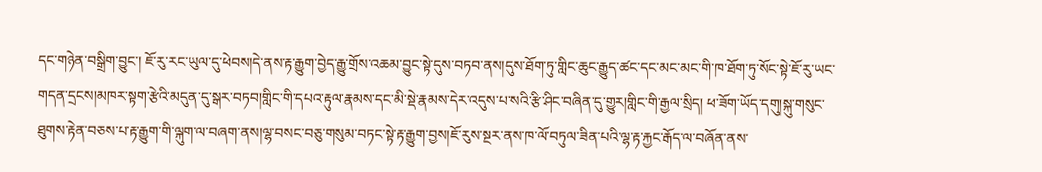དང་གཉེན་བསྒྲིག་བྱུང་། ཇོ་རུ་རང་ཡུལ་དུ་ཕེབས།དེ་ནས་རྟ་རྒྱུག་བྱེད་རྒྱུ་གྲོས་འཆམ་བྱུང་སྟེ་དུས་བཏབ་ནས།དུས་ཐོག་ཏུ་གླིང་ཆུང་རྒྱུད་ཚང་དང་མང་མང་གི་ཁ་ཐོག་ཏུ་སོང་སྟེ་ཇོ་རུ་ཡང་གདན་དྲངས།མཁར་སྟག་རྩེའི་མདུན་དུ་སྒར་བཏབ།གླིང་གི་དཔའ་རྟུལ་རྣམས་དང་མི་སྡེ་རྣམས་དེར་འདུས་པ་སའི་རྩི་ཤིང་བཞིན་དུ་གྱུར།གླིང་གི་རྒྱལ་སྲིད། ཕ་ཟོག་ཡོད་དགུ།སྐུ་གསུང་ཐུགས་རྟེན་བཅས་པ་རྟ་རྒྱུག་གི་ལྐུག་ལ་བཞག་ནས།ལྷ་བསང་བཅུ་གསུམ་བཏང་སྟེ་རྟ་རྒྱུག་བྱས།ཇོ་རུས་སྔར་ནས་ཁ་ལོ་བཏུལ་ཟིན་པའི་ལྷ་རྟ་རྐྱང་རྒོད་ལ་བཞོན་ནས་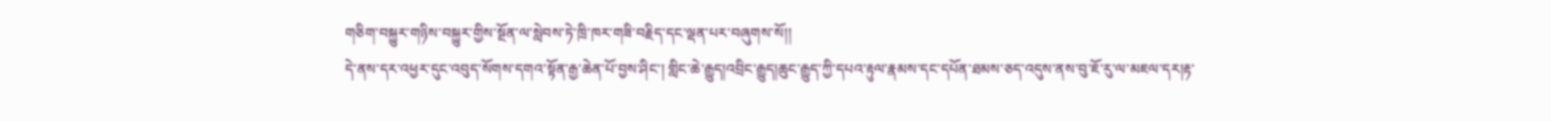གཅིག་བསྐྱུར་གཉིས་བསྐྱུར་གྱིས་སྔོན་ལ་སླེབས་ཏེ་ཁྲི་ཁར་གཟི་བརྗིད་དང་ལྡན་པར་བཞུགས་སོ།།
དེ་ནས་དར་འཕྱར་དུང་འབུད་སོགས་དགའ་སྟོན་རྒྱ་ཆེན་པོ་བྱས་ཤིང་། གླིང་ཆེ་རྒྱུད།འབྲིང་རྒྱུད།ཆུང་རྒྱུད་ཀྱི་དཔའ་རྟུལ་རྣམས་དང་དཔོན་ཐམས་ཅད་འདུས་ནས་བུ་ཇོ་རུ་ལ་མཇལ་དར།རྟ་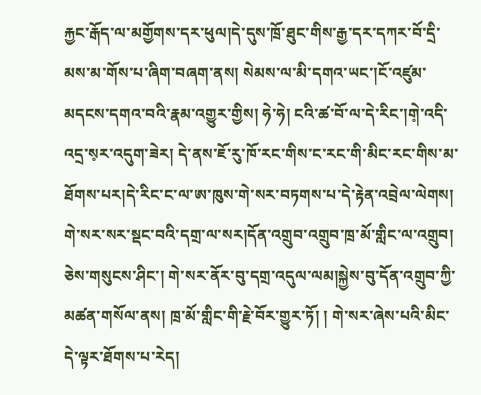རྐྱང་རྒོད་ལ་མགྱོགས་དར་ཕུལ།དེ་དུས་ཁྲོ་ཐུང་གིས་རྒྱ་དར་དཀར་བོ་དྲི་མས་མ་གོས་པ་ཞིག་བཞག་ནས། སེམས་ལ་མི་དགའ་ཡང་།ངོ་འཛུམ་མདངས་དགའ་བའི་རྣམ་འགྱུར་གྱིས། ཧེ་ཧེ། ངའི་ཚ་བོ་ལ་དེ་རིང་།གེ༷་འདི་འདྲ་ས༷ར་འདུག་ཟེར། དེ་ནས་ཇོ་རུ་ཁོ་རང་གིས་ང་རང་གི་མིང་རང་གིས་མ་ཐོགས་པར།དེ་རིང་ང་ལ་ཨ་ཁུས་གེ་སར་བཏགས་པ་དེ་རྟེན་འབྲེལ་ལེགས། གེ་སར་སར་སྡང་བའི་དགྲ་ལ་སར།དོན་འགྲུབ་འགྲུབ་ཁྲ་མོ་གླིང་ལ་འགྲུབ། ཅེས་གསུངས་ཤིང་། གེ་སར་ནོར་བུ་དགྲ་འདུལ་ལམ།སྐྱེས་བུ་དོན་འགྲུབ་ཀྱི་མཚན་གསོལ་ནས། ཁྲ་མོ་གླིང་གི་རྗེ་བོར་གྱུར་ཏོ། ། གེ་སར་ཞེས་པའི་མིང་དེ་ལྟར་ཐོགས་པ་རེད།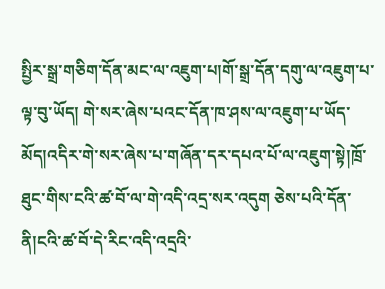སྤྱིར་སྒྲ་གཅིག་དོན་མང་ལ་འཇུག་པ།གོ་སྒྲ་དོན་དགུ་ལ་འཇུག་པ་ལྟ་བུ་ཡོད། གེ་སར་ཞེས་པའང་དོན་ཁ་ཤས་ལ་འཇུག་པ་ཡོད་མོད།འདིར་གེ་སར་ཞེས་པ་གཞོན་དར་དཔའ་པོ་ལ་འཇུག་སྟེ།ཁྲོ་ཐུང་གིས་ངའི་ཚ་བོ་ལ་གེ་འདི་འདྲ་སར་འདུག ཅེས་པའི་དོན་ནི།ངའི་ཚ་བོ་དེ་རིང་འདི་འདྲའི་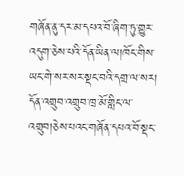གཞོན་ནུ་དར་མ་དཔའ་བོ་ཞིག་ཏུ་གྱུར་འདུག་ཅེས་པའི་དོན་ཡིན་ལ།ཁོང་གིས་ཡང་གེ་སར་སར་སྡང་བའི་དགྲ་ལ་སར། དོན་འགྲུབ་འགྲུབ་ཁྲ་མོ་གླིང་ལ་འགྲུབ།ཅེས་པའང་གཞོན་དཔའ་བོ་སྡང་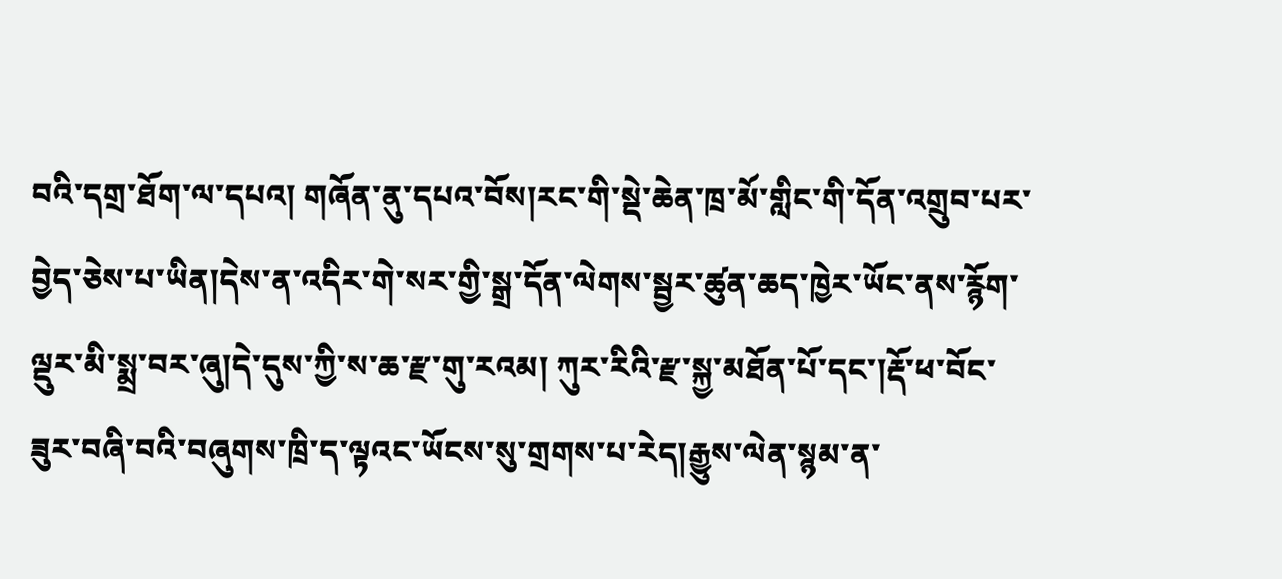བའི་དགྲ་ཐོག་ལ་དཔའ། གཞོན་ནུ་དཔའ་བོས།རང་གི་སྡེ་ཆེན་ཁྲ་མོ་གླིང་གི་དོན་འགྲུབ་པར་བྱེད་ཅེས་པ་ཡིན།དེས་ན་འདིར་གེ་སར་གྱི་སྒྲ་དོན་ལེགས་སྦྱར་ཚུན་ཆད་ཁྱེར་ཡོང་ནས་རྙོག་ལྡུར་མི་སྨྲ་བར་ཞུ།དེ་དུས་ཀྱི་ས་ཆ་རྫ་གུ་རའམ། ཀུར་རིའི་རྫ་སྐྱ་མཐོན་པོ་དང་།རྡོ་ཕ་བོང་ཟུར་བཞི་བའི་བཞུགས་ཁྲི་ད་ལྟའང་ཡོངས་སུ་གྲགས་པ་རེད།རྒྱུས་ལེན་སྙམ་ན་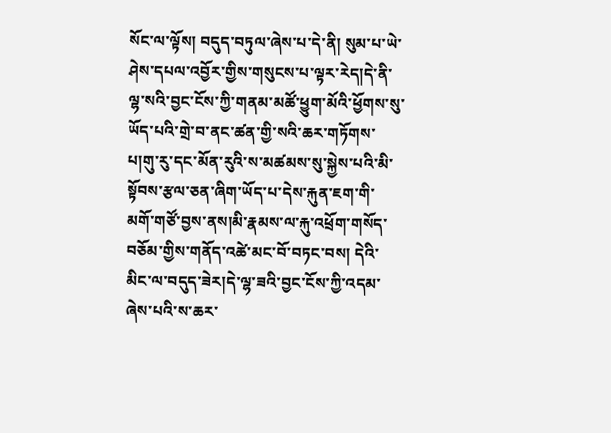སོང་ལ་ལྟོས། བདུད་བཏུལ་ཞེས་པ་དེ་ནི། སུམ་པ་ཡེ་ཤེས་དཔལ་འབྱོར་གྱིས་གསུངས་པ་ལྟར་རེད།དེ་ནི་ལྷ་སའི་བྱང་ངོས་ཀྱི་གནམ་མཚོ་ཕྱུག་མོའི་ཕྱོགས་སུ་ཡོད་པའི་གྲེ་བ་ནང་ཚན་གྱི་སའི་ཆར་གཏོགས་པ།གུ་རུ་དང་མོན་རུའི་ས་མཚམས་སུ་སྐྱེས་པའི་མི་སྟོབས་རྩལ་ཅན་ཞིག་ཡོད་པ་དེས་རྐུན་ཇག་གི་མགོ་གཙོ་བྱས་ནས།མི་རྣམས་ལ་རྐུ་འཕྲོག་གསོད་བཅོམ་གྱིས་གནོད་འཚེ་མང་བོ་བཏང་བས། དེའི་མིང་ལ་བདུད་ཟེར།དེ་ལྷ་ཟའི་བྱང་ངོས་ཀྱི་འདམ་ཞེས་པའི་ས་ཆར་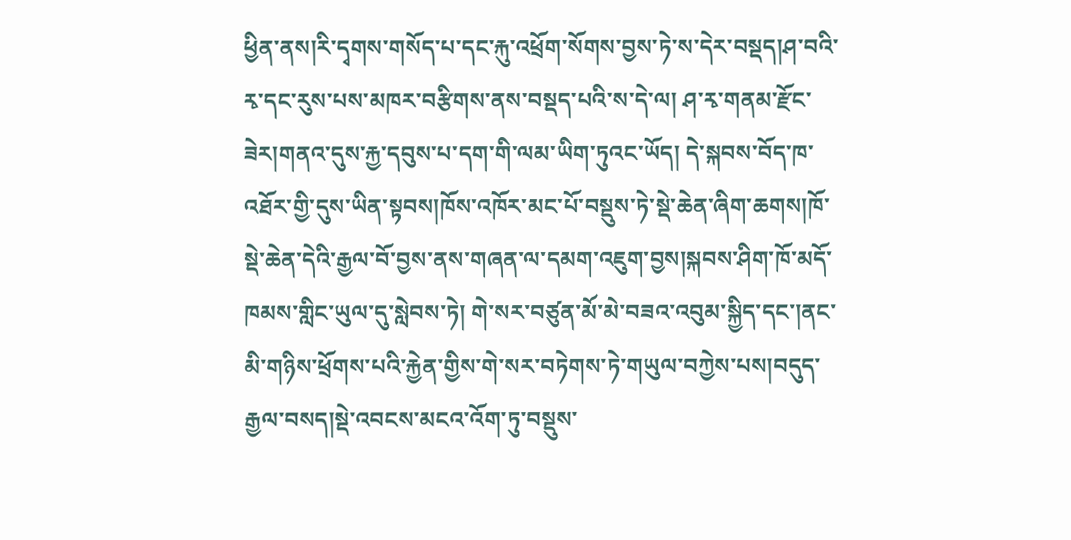ཕྱིན་ནས།རི་དྭགས་གསོད་པ་དང་རྐུ་འཕྲོག་སོགས་བྱས་ཏེ་ས་དེར་བསྡད།ཤ་བའི་རྭ་དང་རུས་པས་མཁར་བརྩིགས་ནས་བསྡད་པའི་ས་དེ་ལ། ཤ་རྭ་གནམ་རྫོང་ཟེར།གནའ་དུས་རྐྱ་དབུས་པ་དག་གི་ལམ་ཡིག་ཏུའང་ཡོད། དེ་སྐབས་བོད་ཁ་འཐོར་གྱི་དུས་ཡིན་སྟབས།ཁོས་འཁོར་མང་པོ་བསྡུས་ཏེ་སྡེ་ཆེན་ཞིག་ཆགས།ཁོ་སྡེ་ཆེན་དེའི་རྒྱལ་བོ་བྱས་ནས་གཞན་ལ་དམག་འཇུག་བྱས།སྐབས་ཤིག་ཁོ་མདོ་ཁམས་གླིང་ཡུལ་དུ་སླེབས་ཏེ། གེ་སར་བཙུན་མོ་མེ་བཟའ་འབུམ་སྐྱིད་དང་།ནང་མི་གཉིས་ཕྲོགས་པའི་རྐྱེན་གྱིས་གེ་སར་བཏེགས་ཏེ་གཡུལ་བཀྱེས་པས།བདུད་རྒྱལ་བསད།སྡེ་འབངས་མངའ་འོག་ཏུ་བསྡུས་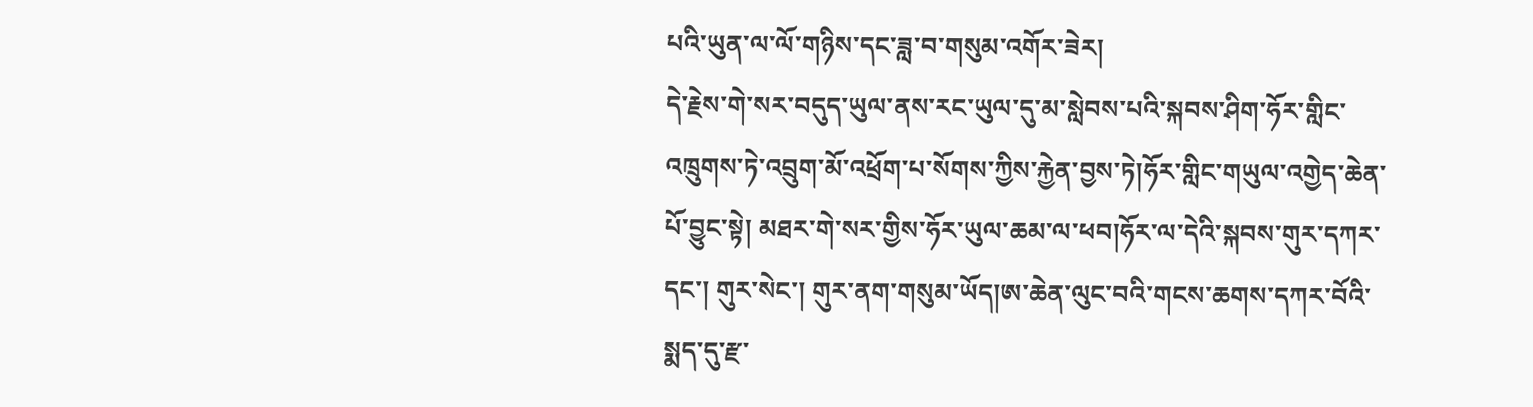པའི་ཡུན་ལ་ལོ་གཉིས་དང་ཟླ་བ་གསུམ་འགོར་ཟེར།
དེ་རྗེས་གེ་སར་བདུད་ཡུལ་ནས་རང་ཡུལ་དུ་མ་སླེབས་པའི་སྐབས་ཤིག་ཧོར་གླིང་འཁྲུགས་ཏེ་འབྲུག་མོ་འཕྲོག་པ་སོགས་ཀྱིས་རྐྱེན་བྱས་ཏེ།ཧོར་གླིང་གཡུལ་འགྱེད་ཆེན་པོ་བྱུང་སྟེ། མཐར་གེ་སར་གྱིས་ཧོར་ཡུལ་ཆམ་ལ་ཕབ།ཧོར་ལ་དེའི་སྐབས་གུར་དཀར་དང་། གུར་སེང་། གུར་ནག་གསུམ་ཡོད།ཨ་ཆེན་ལུང་བའི་གངས་ཆགས་དཀར་བོའི་སྨད་དུ་རྫ་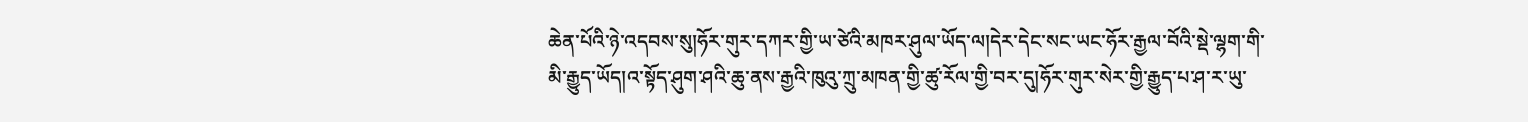ཆེན་པོའི་ཉེ་འདབས་སུ།ཧོར་གུར་དཀར་གྱི་ཡ་ཙེའི་མཁར་ཤུལ་ཡོད་ལ།དེར་དེང་སང་ཡང་ཧོར་རྒྱལ་བོའི་སྡེ་ལྷག་གི་མི་རྒྱུད་ཡོད།འ་སྟོད་ཤུག་ཤའི་ཆུ་ནས་རྒྱའི་ཁུའུ་ཀྲུ་མཁན་གྱི་ཚུ་རོལ་གྱི་བར་དུ།ཧོར་གུར་སེར་གྱི་རྒྱུད་པ་ཤ་ར་ཡུ་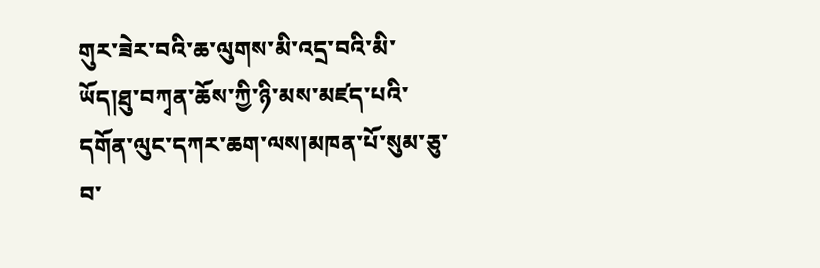གུར་ཟེར་བའི་ཆ་ལུགས་མི་འདྲ་བའི་མི་ཡོད།ཐུ་བཀྭན་ཆོས་ཀྱི་ཉི་མས་མཛད་པའི་དགོན་ལུང་དཀར་ཆག་ལས།མཁན་པོ་སུམ་ཅུ་བ་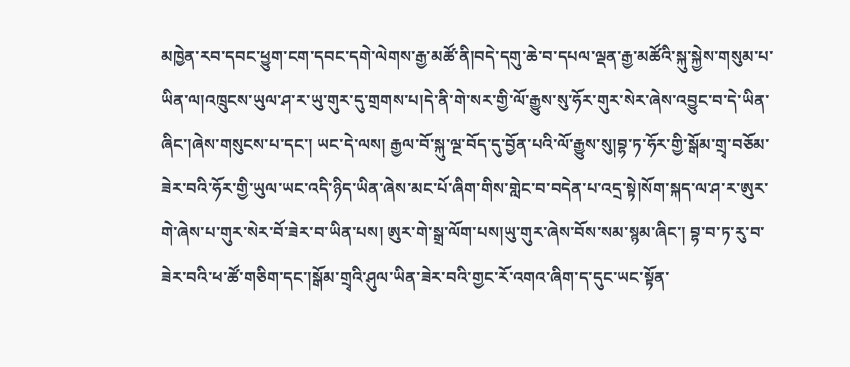མཁྱེན་རབ་དབང་ཕྱུག་ངག་དབང་དགེ་ལེགས་རྒྱ་མཚོ་ནི།བདེ་དགུ་ཆེ་བ་དཔལ་ལྡན་རྒྱ་མཚོའི་སྐུ་སྐྱེས་གསུམ་པ་ཡིན་ལ།འཁྲུངས་ཡུལ་ཤ་ར་ཡུ་གུར་དུ་གྲགས་པ།དེ་ནི་གེ་སར་གྱི་ལོ་རྒྱུས་སུ་ཧོར་གུར་སེར་ཞེས་འབྱུང་བ་དེ་ཡིན་ཞིང་།ཞེས་གསུངས་པ་དང་། ཡང་དེ་ལས། རྒྱལ་བོ་སྐུ་ལྔ་བོད་དུ་བྱོན་པའི་ལོ་རྒྱུས་སུ།བྷ་ཏ་ཧོར་གྱི་སྒོམ་གྲྭ་བཅོམ་ཟེར་བའི་ཧོར་གྱི་ཡུལ་ཡང་འདི་ཉིད་ཡིན་ཞེས་མང་པོ་ཞིག་གིས་གླེང་བ་བདེན་པ་འདྲ་སྟེ།སོག་སྐད་ལ་ཤ་ར་ཨུར་གེ་ཞེས་པ་གུར་སེར་བོ་ཟེར་བ་ཡིན་པས། ཨུར་གེ་སྒྲ་ལོག་པས།ཡུ་གུར་ཞེས་བོས་སམ་སྙམ་ཞིང་། བྷ་བ་ཏ་རུ་བ་ཟེར་བའི་ཕ་ཚོ་གཅིག་དང་།སྒོམ་གྲྭའི་ཤུལ་ཡིན་ཟེར་བའི་གྱང་རོ་འགའ་ཞིག་ད་དུང་ཡང་སྟོན་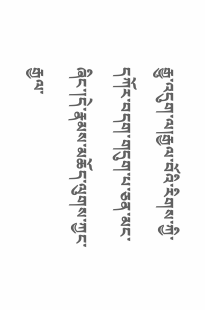རྒྱུ་འདུག་ལ།རྒྱལ་བོའི་རིགས་ཀྱི་དཀོར་བདག་གདུག་པ་ཅན་མང་ཞིང་།དེ་རྣམས་མཆོད་ལུགས་ཀྱང་རྒྱལ་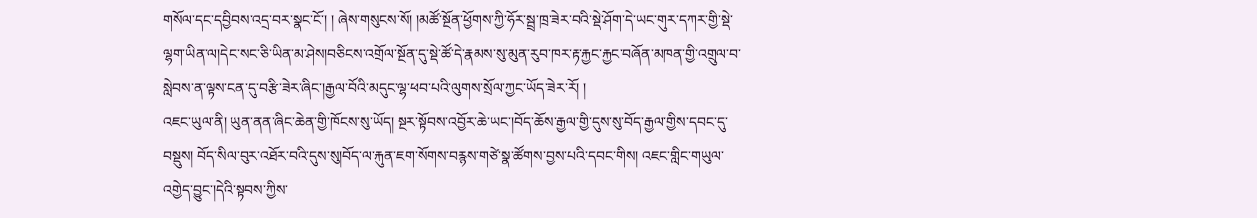གསོལ་དང་དབྱིབས་འདྲ་བར་སྣང་ངོ་། ། ཞེས་གསུངས་སོ། །མཚོ་སྔོན་ཕྱོགས་ཀྱི་ཧོར་སྦྲ་ཁྲ་ཟེར་བའི་སྡེ་ཤོག་དེ་ཡང་གུར་དཀར་གྱི་སྡེ་ལྷག་ཡིན་ལ།དེང་སང་ཅི་ཡིན་མ་ཤེས།བཅིངས་འགྲོལ་སྔོན་དུ་སྡེ་ཚོ་དེ་རྣམས་སུ་མུན་རུབ་ཁར་རྟ་རྐྱང་རྐྱང་བཞོན་མཁན་གྱི་འགྲུལ་བ་སླེབས་ན་ལྟས་ངན་དུ་བརྩི་ཟེར་ཞིང་།རྒྱལ་བོའི་མདུང་ལྷ་ཕབ་པའི་ལུགས་སྲོལ་ཀྱང་ཡོད་ཟེར་རོ། །
འཇང་ཡུལ་ནི། ཡུན་ནན་ཞིང་ཆེན་གྱི་ཁོངས་སུ་ཡོད། སྔར་སྟོབས་འབྱོར་ཆེ་ཡང་།བོད་ཆོས་རྒྱལ་གྱི་དུས་སུ་བོད་རྒྱལ་གྱིས་དབང་དུ་བསྡུས། བོད་སིལ་བུར་འཐོར་བའི་དུས་སུ།བོད་ལ་རྐུན་ཇག་སོགས་བརྙས་གཙེ་སྣ་ཚོགས་བྱས་པའི་དབང་གིས། འཇང་གླིང་གཡུལ་འགྱེད་བྱུང་།དེའི་སྟབས་ཀྱིས་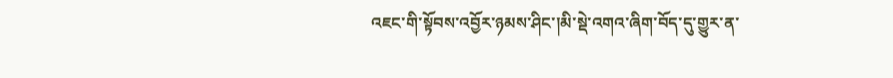འཇང་གི་སྟོབས་འབྱོར་ཉམས་ཤིང་།མི་སྡེ་འགའ་ཞིག་བོད་དུ་གྱུར་ན་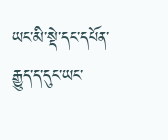ཡང་མི་སྡེ་དང་དཔོན་རྒྱུད་ད་དུང་ཡང་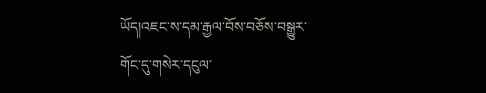ཡོད།འཇང་ས་དམ་རྒྱལ་བོས་བཅོས་བསྒྱུར་གོང་དུ་གསེར་དངུལ་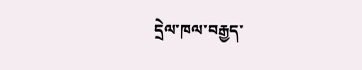དྲེལ་ཁལ་བརྒྱད་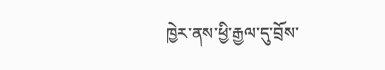ཁྱེར་ནས་ཕྱི་རྒྱལ་དུ་བྲོས་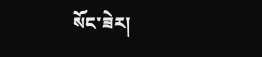སོང་ཟེར།